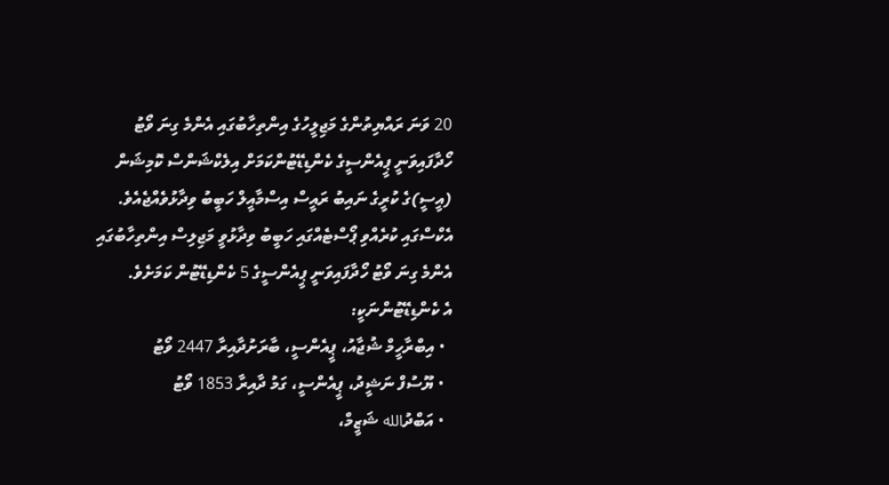20 ވަނަ ރައްޔިތުންގެ މަޖިލީހުގެ އިންތިހާބުގައި އެންމެ ގިނަ ވޯޓު ހޯދާފައިވަނީ ޕީއެންސީގެ ކެންޑިޑޭޓުންކަމަށް އިލެކްޝަންސް ކޮމިޝަން (އީސީ)ގެ ކުރީގެ ނައިބު ރައީސް އިސްމާއީލް ހަބީބު ވިދާޅުވެއްޖެއެވެ.
އެކްސްގައި ކުރެއްވި ޕޯސްޓެއްގައި ހަބީބު ވިދާޅުވީ މަޖިލިސް އިންތިހާބުގައި އެންމެ ގިނަ ވޯޓު ހޯދާފައިވަނީ ޕީއެންސީގެ 5 ކެންޑިޑޭޓުން ކަމަށެވެ.
އެ ކެންޑިޑޭޓުންނަކީ:
  • އިބްރާހީމް ޝުޖާއު، ޕީއެންސީ، ބާރަށުދާއިރާ 2447 ވޯޓު
  • ޔޫސުފް ނަޝީދު، ޕީއެންސީ، ގަމު ދާއިރާ 1853 ވޯޓު
  • އަބްދުالله ޝަޒީމް،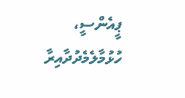ޕީއެންސީ، ހުޅުމާލެމެދުދާއިރާ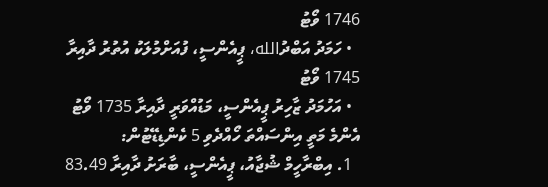1746 ވޯޓު
  • ހަމަދު އަބްދުالله، ޕީއެންސީ، ފުއަށްމުލަކު އުތުރު ދާއިރާ 1745 ވޯޓު
  • އަހުމަދު ޒާހިރު ޕީއެންސީ، މަޑުއްވަރީ ދާއިރާ 1735 ވޯޓު
އެންމެ މަތީ އިންސައްތަ ހޯއްދެވި 5 ކެންޑިޑޭޓުން:
  1. އިބްރާހީމް ޝުޖާއު، ޕީއެންސީ، ބާރަށު ދާއިރާ 83.49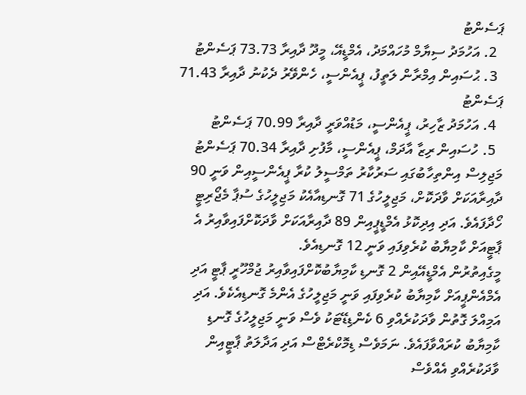ޕަސެންޓު
  2. އަހުމަދު ސިޔާމް މުހައްމަދު، އެމްޑީއޭ، މީދޫ ދާއިރާ 73.73 ޕަސެންޓު
  3. ޙުސައިން އިމްރާން ލަތީފު، ޕީއެންސީ، ހެންވޭރު ދެކުނު ދާއިރާ 71.43 ޕަސެންޓު
  4. އަހުމަދު ޒާހިރު، ޕީއެންސީ، މަޑުއްވަރީ ދާއިރާ 70.99 ޕަސެންޓު
  5. ހުސައިން ރިޒާ އާދަމް، ޕީއެންސީ، މާފުށި ދާއިރާ 70.34 ޕަސެންޓު
މަޖިލިސް އިންތިހާބުގައި ސަރުކާރު ތަމްސީލު ކުރާ ޕީއެންސީއިން ވަނީ 90 ދާއިރާއަކަށް ވާދަކޮށް، މަޖިލީހުގެ 71 ގޮނޑިއާއެކު މަޖިލީހުގެ ސުޕާ މެޖޯރިޓީ ހޯދާފައެވެ. އަދި އިދިކޮޅު އެމްޑީޕީއިން 89 ދާއިރާއަކަށް ވާދަކޮށްފައިވާއިރު އެ ޕާޓީއަށް ކާމިޔާބު ކުރެވިފައި ވަނީ 12 ގޮނޑިއެވެ.
މީގެއިތުރުން އެމްޑީއޭއިން 2 ގޮނޑި ކާމިޔާބުކޮށްފައިވާއިރު ޖުމްހޫރީ ޕާޓީ އަދި އެމްއެންޕީއަށް ކާމިޔާބު ކުރެވިފައި ވަނީ މަޖިލީހުގެ އެންމެ ގޮނޑިއެކެވެ. އަދި އަމިއްލަ ގޮތުން ވާދަކުރެއްވި 6 ކެންޑިޑޭޓަކު ވެސް ވަނީ މަޖިލީހުގެ ގޮނޑި ކާމިޔާބު ކުރައްވާފައެވެ. ނަމަވެސް ޑިމޮކްރެޓްސް އަދި އަދާލަތު ޕާޓީއިން ވާދަކުރެއްވި އެއްވެސް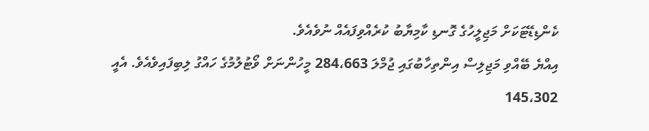ކެންޑިޑޭޓަކަށް މަޖިލީހުގެ ގޮނޑި ކާމިޔާބު ކުރެއްވިފައެއް ނުވެއެވެ.
އިއްޔެ ބޭއްވި މަޖިލިސް އިންތިހާބުގައި ޖުމްލަ 284،663 މީހުންނަށް ވޯޓުލުމުގެ ހައްގު ލިބިފައިވެއެވެ. އެއީ 145،302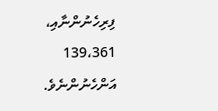ފިރިހެނުންނާއި، 139،361 އަންހެނުންނެވެ.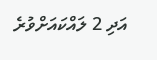އަދި 2 ލައްކައަށްވުރެ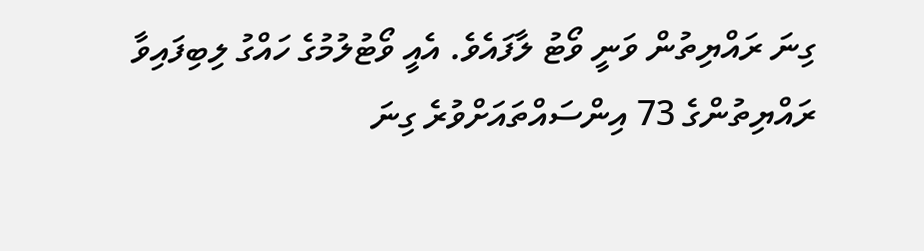ގިނަ ރައްޔިތުން ވަނީ ވޯޓު ލާފައެވެ. އެއީ ވޯޓުލުމުގެ ހައްގު ލިބިފައިވާ ރައްޔިތުންގެ 73 އިންސައްތައަށްވުރެ ގިނަ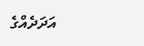އަދަދެއްގެ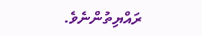ރައްޔިތުންނެވެ.